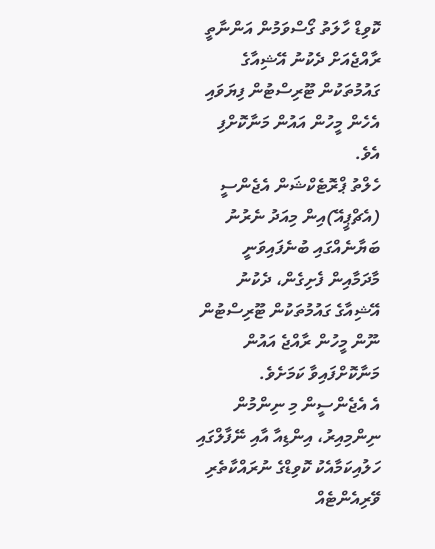ކޮވިޑް ހާލަތު ގޯސްވަމުން އަންނާތީ ރާއްޖެއަށް ދެކުނު އޭޝިއާގެ ގައުމުތަކުން ޓޫރިސްޓުން ފިޔަވައި އެހެން މީހުން އައުން މަނާކޮށްފި އެވެ.
ހެލްތު ޕްރޮޓެކްޝަން އެޖެންސީ (އެޗްޕީއޭ)އިން މިއަދު ނެރުނު ބަޔާނެއްގައި ބުނެފައިވަނީ މާދަމާއިން ފެށިގެން، ދެކުނު އޭޝިއާގެ ގައުމުތަކުން ޓޫރިސްޓުން ނޫން މީހުން ރާއްޖެ އައުން މަނާކޮށްފައިވާ ކަމަށެވެ.
އެ އެޖެންސީން މި ނިންމުން ނިންމިއިރު، އިންޑިއާ އާއި ނޭފާލްގައި ހަލުއިކަމާއެކު ކޮވިޑްގެ ނުރައްކާތެރި ވޭރިއެންޓެއް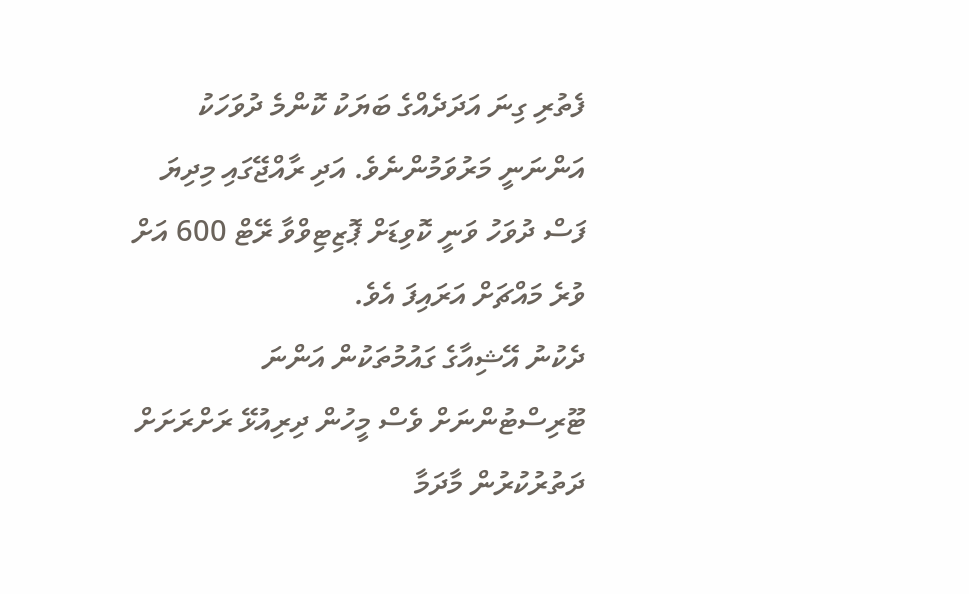ފެތުރި ގިނަ އަދަދެއްގެ ބަޔަކު ކޮންމެ ދުވަހަކު އަންނަނީ މަރުވަމުންނެވެ. އަދި ރާއްޖޭގައި މިދިޔަ ފަސް ދުވަހު ވަނީ ކޮވިޑަށް ޕޮޒިޓިވްވާ ރޭޓް 600 އަށް ވުރެ މައްޗަށް އަރައިފަ އެވެ.
ދެކުނު އޭޝިއާގެ ގައުމުތަކުން އަންނަ ޓޫރިސްޓުންނަށް ވެސް މީހުން ދިރިއުޅޭ ރަށްރަށަށް ދަތުރުކުރުން މާދަމާ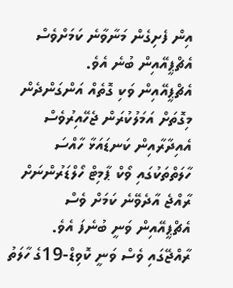އިން ފެށިގެން މަނާވާނެ ކަމަށްވެސް އެޗްޕީއޭއިން ބުނެ އެވެ.
އެޗްޕީއޭއިން ވަކި ގޮތެއް އަންގަންދެން މިގޮތަށް އަމަލުކުރަން ޖެހޭއިރުވެސް އެއިދާރާއިން ކަނޑައަޅާ ހާއްސަ ހާލަތްތަކުގައި ވޯކް ޕާމިޓް ހޯލްޑަރުންނަށް ރާއްޖެ އާދެވޭނެ ކަމަށް ވެސް އެޗްޕީއޭއިން ވަނީ ބުނެފަ އެވެ.
ރާއްޖޭގައި ވެސް ވަނީ ކޮވިޑް-19ގެ ހާލަތު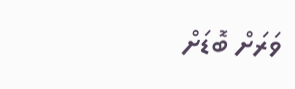ވަރަށް ބޮޑަށް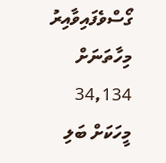ގޯސްވެފައިވާއިރު މިހާތަނަށް 34,134 މީހަކަށް ބަލި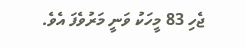ޖެހި 83 މީހަކު ވަނީ މަރުވެފަ އެވެ.